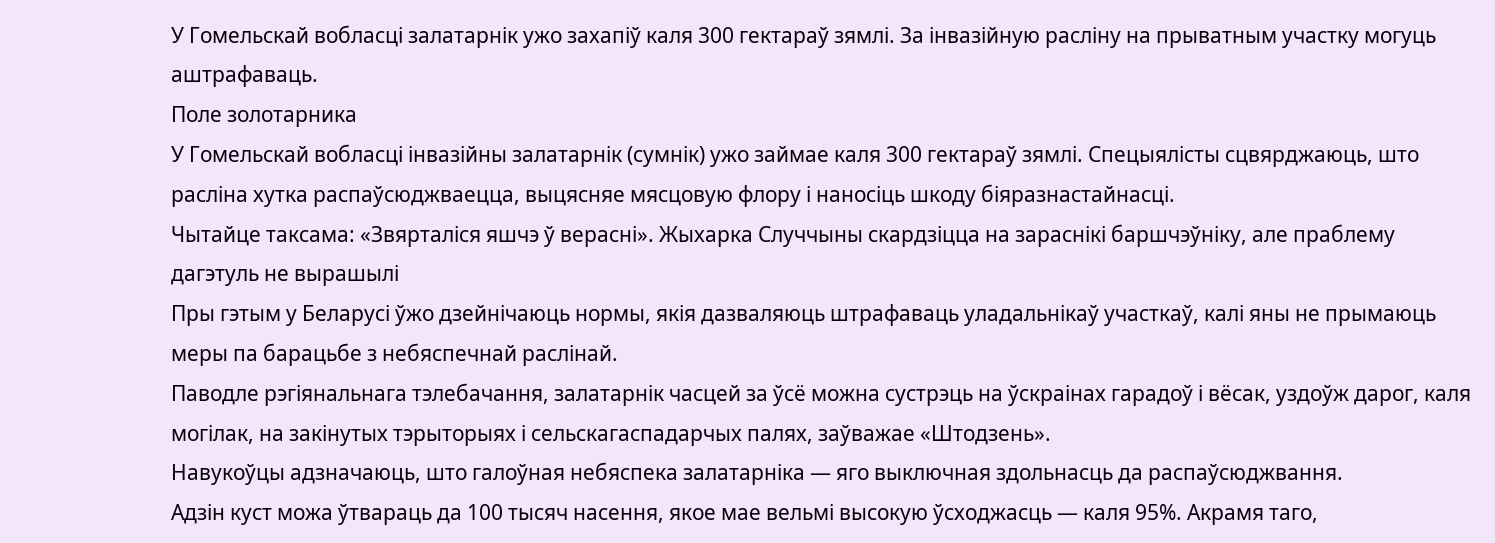У Гомельскай вобласці залатарнік ужо захапіў каля 300 гектараў зямлі. За інвазійную расліну на прыватным участку могуць аштрафаваць.
Поле золотарника
У Гомельскай вобласці інвазійны залатарнік (сумнік) ужо займае каля 300 гектараў зямлі. Спецыялісты сцвярджаюць, што расліна хутка распаўсюджваецца, выцясняе мясцовую флору і наносіць шкоду біяразнастайнасці.
Чытайце таксама: «Звярталіся яшчэ ў верасні». Жыхарка Случчыны скардзіцца на зараснікі баршчэўніку, але праблему дагэтуль не вырашылі
Пры гэтым у Беларусі ўжо дзейнічаюць нормы, якія дазваляюць штрафаваць уладальнікаў участкаў, калі яны не прымаюць меры па барацьбе з небяспечнай раслінай.
Паводле рэгіянальнага тэлебачання, залатарнік часцей за ўсё можна сустрэць на ўскраінах гарадоў і вёсак, уздоўж дарог, каля могілак, на закінутых тэрыторыях і сельскагаспадарчых палях, заўважае «Штодзень».
Навукоўцы адзначаюць, што галоўная небяспека залатарніка — яго выключная здольнасць да распаўсюджвання.
Адзін куст можа ўтвараць да 100 тысяч насення, якое мае вельмі высокую ўсходжасць — каля 95%. Акрамя таго,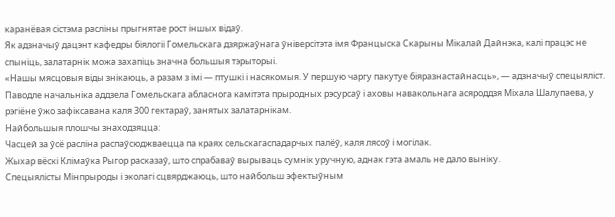каранёвая сістэма расліны прыгнятае рост іншых відаў.
Як адзначыў дацэнт кафедры біялогіі Гомельскага дзяржаўнага ўніверсітэта імя Францыска Скарыны Мікалай Дайнэка, калі працэс не спыніць, залатарнік можа захапіць значна большыя тэрыторыі.
«Нашы мясцовыя віды знікаюць, а разам з імі — птушкі і насякомыя. У першую чаргу пакутуе біяразнастайнасць», — адзначыў спецыяліст.
Паводле начальніка аддзела Гомельскага абласнога камітэта прыродных рэсурсаў і аховы навакольнага асяроддзя Міхала Шалупаева, у рэгіёне ўжо зафіксавана каля 300 гектараў, занятых залатарнікам.
Найбольшыя плошчы знаходзяцца:
Часцей за ўсё расліна распаўсюджваецца па краях сельскагаспадарчых палёў, каля лясоў і могілак.
Жыхар вёскі Клімаўка Рыгор расказаў, што спрабаваў вырываць сумнік уручную, аднак гэта амаль не дало выніку.
Спецыялісты Мінпрыроды і эколагі сцвярджаюць, што найбольш эфектыўным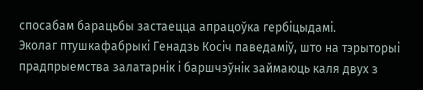спосабам барацьбы застаецца апрацоўка гербіцыдамі.
Эколаг птушкафабрыкі Генадзь Косіч паведаміў, што на тэрыторыі прадпрыемства залатарнік і баршчэўнік займаюць каля двух з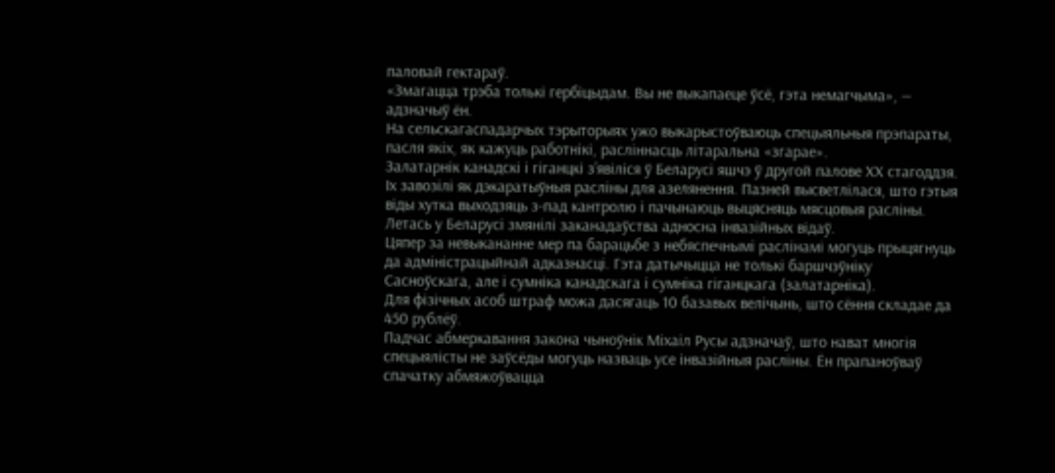паловай гектараў.
«Змагацца трэба толькі гербіцыдам. Вы не выкапаеце ўсё, гэта немагчыма», — адзначыў ён.
На сельскагаспадарчых тэрыторыях ужо выкарыстоўваюць спецыяльныя прэпараты, пасля якіх, як кажуць работнікі, расліннасць літаральна «згарае».
Залатарнік канадскі і гіганцкі з’явіліся ў Беларусі яшчэ ў другой палове ХХ стагоддзя.
Іх завозілі як дэкаратыўныя расліны для азелянення. Пазней высветлілася, што гэтыя віды хутка выходзяць з-пад кантролю і пачынаюць выцясняць мясцовыя расліны.
Летась у Беларусі змянілі заканадаўства адносна інвазійных відаў.
Цяпер за невыкананне мер па барацьбе з небяспечнымі раслінамі могуць прыцягнуць да адміністрацыйнай адказнасці. Гэта датычыцца не толькі баршчэўніку Сасноўскага, але і сумніка канадскага і сумніка гіганцкага (залатарніка).
Для фізічных асоб штраф можа дасягаць 10 базавых велічынь, што сёння складае да 450 рублёў.
Падчас абмеркавання закона чыноўнік Міхаіл Русы адзначаў, што нават многія спецыялісты не заўсёды могуць назваць усе інвазійныя расліны. Ён прапаноўваў спачатку абмяжоўвацца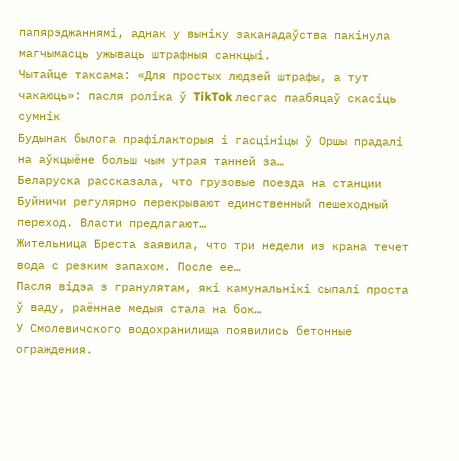папярэджаннямі, аднак у выніку заканадаўства пакінула магчымасць ужываць штрафныя санкцыі.
Чытайце таксама: «Для простых людзей штрафы, а тут чакаюць»: пасля роліка ў TikTok лесгас паабяцаў скасіць сумнік
Будынак былога прафілакторыя і гасцініцы ў Оршы прадалі на аўкцыёне больш чым утрая танней за…
Беларуска рассказала, что грузовые поезда на станции Буйничи регулярно перекрывают единственный пешеходный переход. Власти предлагают…
Жительница Бреста заявила, что три недели из крана течет вода с резким запахом. После ее…
Пасля відэа з гранулятам, які камунальнікі сыпалі проста ў ваду, раённае медыя стала на бок…
У Смолевичского водохранилища появились бетонные ограждения.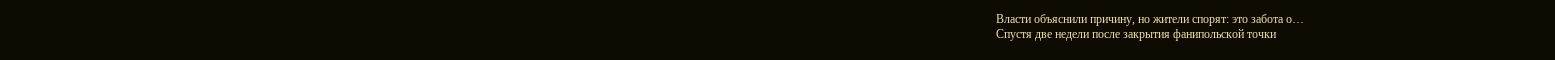Власти объяснили причину, но жители спорят: это забота о…
Спустя две недели после закрытия фанипольской точки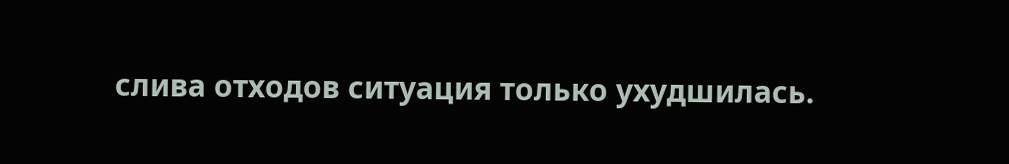слива отходов ситуация только ухудшилась.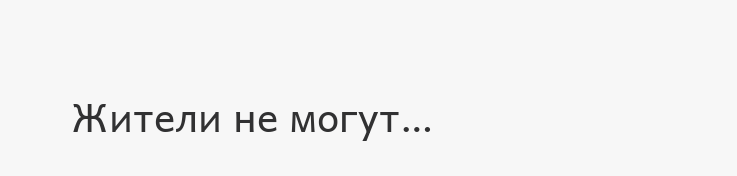Жители не могут…